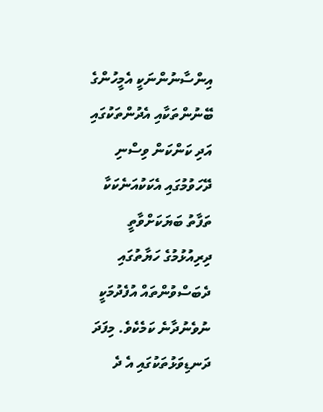އިންސާނުންނަކީ އެމީހުންގެ ބޭނުންތަކާއި އެދުންތަކުގައި އަދި ކަންކަން ވިސްނި ދޭހަވުމުގައި އެކަކުއަނެކަކާ ތަފާތު ބަޔަކަށްވާތީ ދިރިއުޅުމުގެ ހަޔާތުގައި ދެބަސްވުންތައް އުފެދުމަކީ ނުވެނުދާނެ ކަމެކެވެ. މިފަދަ ދަނޑިވަޅުތަކުގައި އެ ދެ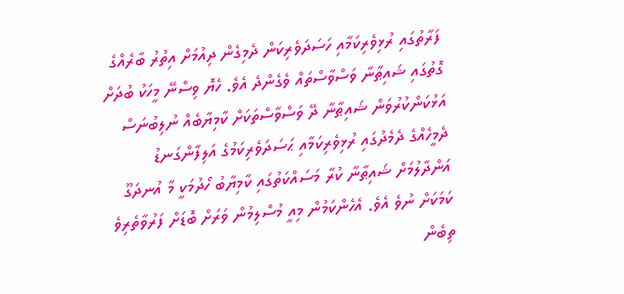ފަރާތުގައި ރުޅިވެރިކަމާއި ހަސަދަވެރިކަން ދެމިގެން ދިއުމަށް އިތުރު ބާރެއްގެ ގޮތުގައި ޝައިޠާނާ ވަސްވާސްތައް ވެގެންދެ އެވެ. ހެޔޮ ވިސްނޭ މީހަކު ބުދަށް އަޅުކަންކުރުވަން ޝައިޠާނާ ދޭ ވަސްވާސްތަކަށް ކާމިޔާބެއް ނުލިބުނަސް ދެމީހެއްގެ ދެމެދުގައި ރުޅިވެރިކަމާއި ޙަސަދަވެރިކަމުގެ އަލިފާންގަނޑު އަންދާލުމަށް ޝައިޠާނާ ކުރާ މަސައްކަތުގައި ކާމިޔާބު ހޯދުމަކީ މާ އުނދަގޫ ކަމަކަށް ނުވެ އެވެ. އެހެންކަމުން މިއީ މުސްލިމުން ވަރަށް ބޮޑަށް ފަރުވާތެރިވެ ތިބެން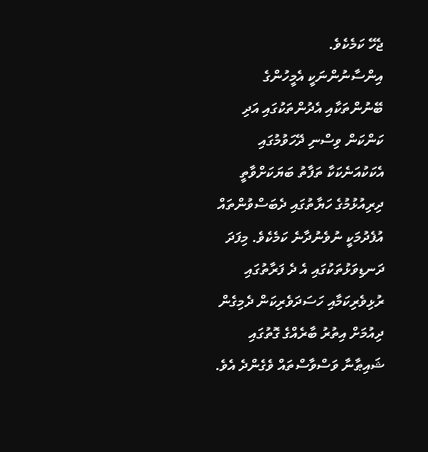ޖެހޭ ކަމެކެވެ.
އިންސާނުންނަކީ އެމީހުންގެ ބޭނުންތަކާއި އެދުންތަކުގައި އަދި ކަންކަން ވިސްނި ދޭހަވުމުގައި އެކަކުއަނެކަކާ ތަފާތު ބަޔަކަށްވާތީ ދިރިއުޅުމުގެ ހަޔާތުގައި ދެބަސްވުންތައް އުފެދުމަކީ ނުވެނުދާނެ ކަމެކެވެ. މިފަދަ ދަނޑިވަޅުތަކުގައި އެ ދެ ފަރާތުގައި ރުޅިވެރިކަމާއި ހަސަދަވެރިކަން ދެމިގެން ދިއުމަށް އިތުރު ބާރެއްގެ ގޮތުގައި ޝައިޠާނާ ވަސްވާސްތައް ވެގެންދެ އެވެ.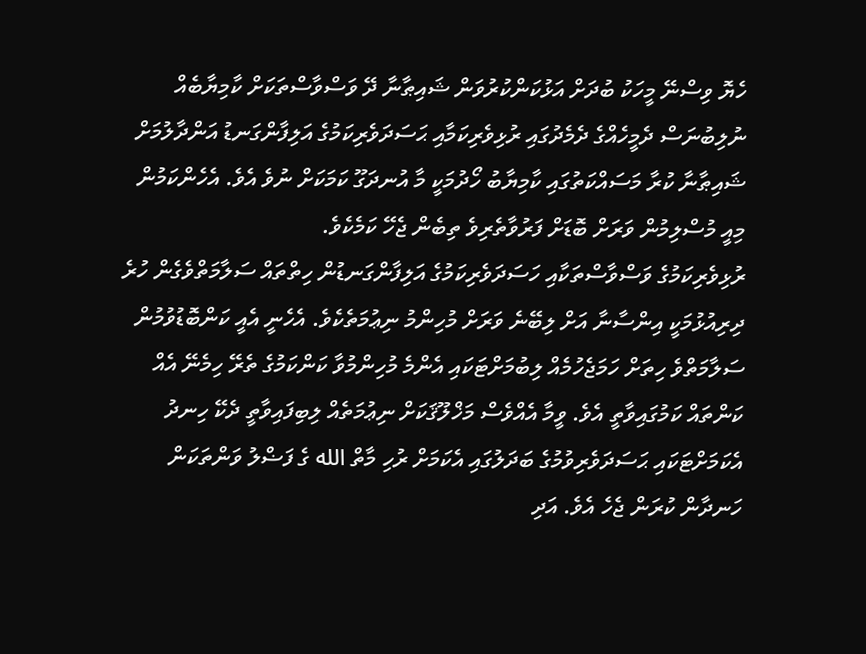ހެޔޮ ވިސްނޭ މީހަކު ބުދަށް އަޅުކަންކުރުވަން ޝައިޠާނާ ދޭ ވަސްވާސްތަކަށް ކާމިޔާބެއް ނުލިބުނަސް ދެމީހެއްގެ ދެމެދުގައި ރުޅިވެރިކަމާއި ޙަސަދަވެރިކަމުގެ އަލިފާންގަނޑު އަންދާލުމަށް ޝައިޠާނާ ކުރާ މަސައްކަތުގައި ކާމިޔާބު ހޯދުމަކީ މާ އުނދަގޫ ކަމަކަށް ނުވެ އެވެ. އެހެންކަމުން މިއީ މުސްލިމުން ވަރަށް ބޮޑަށް ފަރުވާތެރިވެ ތިބެން ޖެހޭ ކަމެކެވެ.
ރުޅިވެރިކަމުގެ ވަސްވާސްތަކާއި ހަސަދަވެރިކަމުގެ އަލިފާންގަނޑުން ހިތްތައް ސަލާމަތްވެގެން ހުރެ ދިރިއުޅުމަކީ އިންސާނާ އަށް ލިބޭނެ ވަރަށް މުހިންމު ނިޢުމަތެކެވެ. އެހެނީ އެއީ ކަންބޮޑުވުމުން ސަލާމަތްވެ ހިތަށް ހަމަޖެހުމެއް ލިބުމަށްޓަކައި އެންމެ މުހިންމުވާ ކަންކަމުގެ ތެރޭ ހިމެނޭ އެއް ކަންތައް ކަމުގައިވާތީ އެވެ. ވީމާ އެއްވެސް މަޚްލޫޤަކަށް ނިޢުމަތެއް ލިބިފައިވާތީ ދެކޭ ހިނދު އެކަމަށްޓަކައި ޙަސަދަވެރިވުމުގެ ބަދަލުގައި އެކަމަށް ރުހި މާތް الله ގެ ފަޟްލު ވަންތަކަން ހަނދާން ކުރަން ޖެހެ އެވެ. އަދި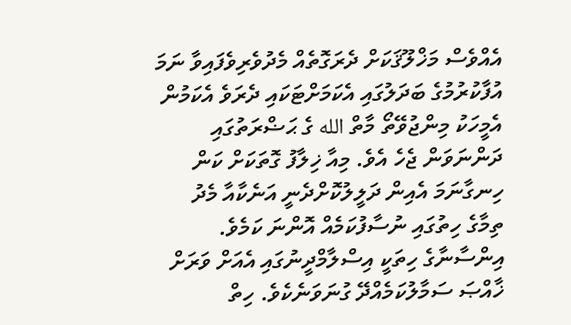އެއްވެސް މަޚްލޫޤަކަށް ދެރަގޮތެއް މެދުވެރިވެފައިވާ ނަމަ އުފާކުރުމުގެ ބަދަލުގައި އެކަމަށްޓަކައި ދެރަވެ އެކަމުން އެމީހަކު މިންޖުވޭތޯ މާތް الله ގެ ޙަޟްރަތުގައި ދަންނަވަން ޖެހެ އެވެ. މިއާ ޚިލާފު ގޮތަކަށް ކަން ހިނގާނަމަ އެއިން ދަލީލުކޮށްދެނީ އަނެކާއާ މެދު ތިމާގެ ހިތުގައި ނުސާފުކަމެއް އޮންނަ ކަމެވެ.
އިންސާނާގެ ހިތަކީ އިސްލާމްދީނުގައި އެއަށް ވަރަށް ޚާއްޞަ ސަމާލުކަމެއްދޭ ގުނަވަނެކެވެ. ހިތް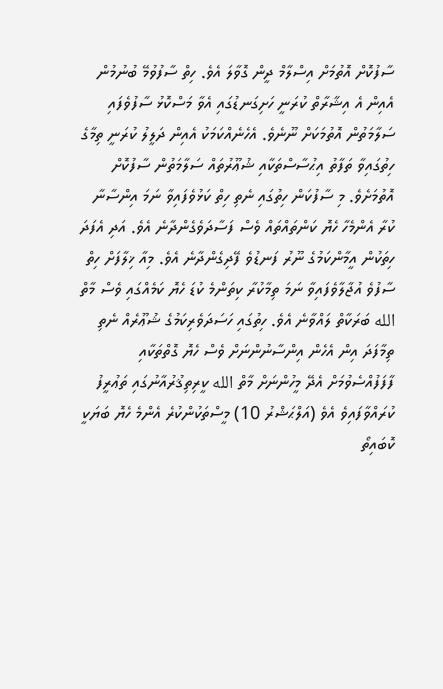ސާފުކޮށް އޮތުމަށް އިސްލާމް ދީން ގޮވާލަ އެވެ. ހިތް ސާފުވުމޭ ބުނުމުން އެއިން އެ އިޝާރާތް ކުރަނީ ހަށިގަނޑުގައި އެވާ މަސްކޮޅު ސާފުވެފައި ސަލާމަތުން އޮތުމަކަށް ނޫނެވެ. އެހެނެއްކަމަކު އެއިން ދަލީލު ކުރަނީ ތިމާގެ ހިތުގައިވާ ތަފާތު އިޙުސާސްތަކާއި ޝުޢޫރުތައް ސަލާމަތުން ސާފުކޮށް އޮތުމަށެވެ. މި ސާފުކަން ހިތުގައި ނެތި ހިތް ކަޅުވެފައިވާ ނަމަ އިންސާނާ ކުރާ އެންމެހާ ހެޔޮ ކަންތައްތައް ވެސް ފަސާދަވެގެންދާނެ އެވެ. އަދި އެފަދަ ހިތަކުން އީމާންކަމުގެ ނޫރު ފަނޑުވެ ފޭދިގެންދާނެ އެވެ. މިއާ ޚިލާފަށް ހިތް ސާފުވެ އުޖާލާވެފައިވާ ނަމަ ތިމާކުރާ ކިތަންމެ ކުޑަ ހެޔޮ ކަމެއްގައި ވެސް މާތް الله ބަރަކާތް ލައްވާނެ އެވެ. ހިތުގައި ހަސަދަވެރިކަމުގެ ޝުޢޫރެއް ނެތި ތިމާފަދަ އިން އެހެން އިންސާނުންނަށް ވެސް ހެޔޮ ގޮތްތަކާއި ފާފަފުއްސެވުމަށް އެދޭ މީހުންނަށް މާތް الله ކީރިތިޤުރުއާނުގައި ތަޢުރީފު ކުރައްވާފައިވެ އެވެ (އަލްޙަޝްރު 10) މީސްތަކުންކުރެ އެންމެ ހެޔޮ ބަޔަކީ ކޮބައިތޯ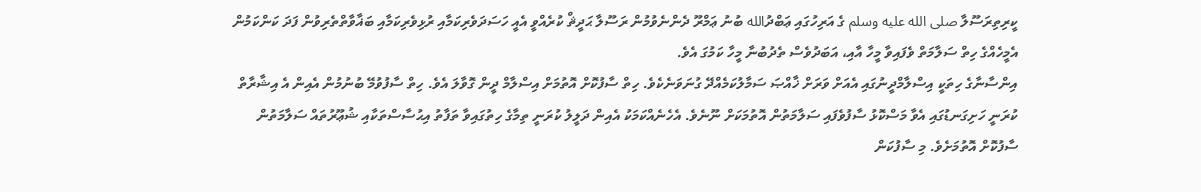ކީރިތިރަސޫލާ صلى الله عليه وسلم ގެ އަރިހުގައި ޢަބްދުالله ބުނު ޢަމްރޫ ދެންނެވުމުން ރަސޫލާ ޙަދީޘް ކުރެއްވީ އެއީ ހަސަދަވެރިކަމާއި ރުޅިވެރިކަމާއި ބަޣާވާތްތެރިވުން ފަދަ ކަންކަމުން އެމީހެއްގެ ހިތް ސަލާމަތް ވެފައިވާ މީހާ އާއި، އަބަދުވެސް ތެދުބުނާ މީހާ ކަމުގަ އެވެ.
އިންސާނާގެ ހިތަކީ އިސްލާމްދީނުގައި އެއަށް ވަރަށް ޚާއްޞަ ސަމާލުކަމެއްދޭ ގުނަވަނެކެވެ. ހިތް ސާފުކޮށް އޮތުމަށް އިސްލާމް ދީން ގޮވާލަ އެވެ. ހިތް ސާފުވުމޭ ބުނުމުން އެއިން އެ އިޝާރާތް ކުރަނީ ހަށިގަނޑުގައި އެވާ މަސްކޮޅު ސާފުވެފައި ސަލާމަތުން އޮތުމަކަށް ނޫނެވެ. އެހެނެއްކަމަކު އެއިން ދަލީލު ކުރަނީ ތިމާގެ ހިތުގައިވާ ތަފާތު އިޙުސާސްތަކާއި ޝުޢޫރުތައް ސަލާމަތުން ސާފުކޮށް އޮތުމަށެވެ. މި ސާފުކަން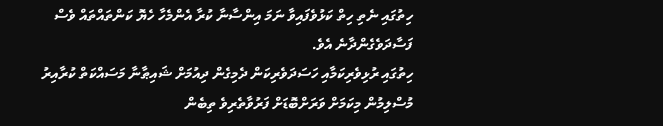ހިތުގައި ނެތި ހިތް ކަޅުވެފައިވާ ނަމަ އިންސާނާ ކުރާ އެންމެހާ ހެޔޮ ކަންތައްތައް ވެސް ފަސާދަވެގެންދާނެ އެވެ.
ހިތުގައި ރުޅިވެރިކަމާއި ހަސަދަވެރިކަން ދެމިގެން ދިއުމަށް ޝައިޠާނާ މަސައްކަތް ކުރާއިރު މުސްލިމުން މިކަމަށް ވަރަށްބޮޑަށް ފަރުވާތެރިވެ ތިބެން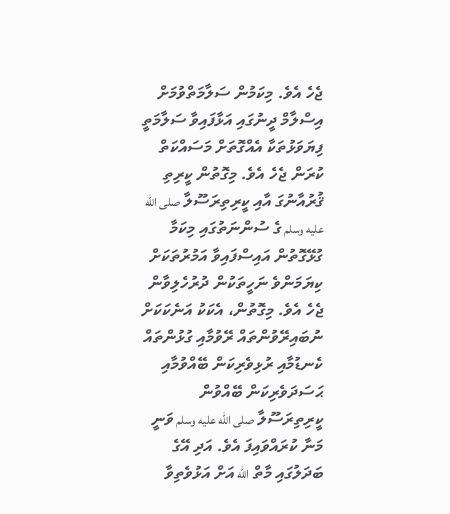ޖެހެ އެވެ. މިކަމުން ސަލާމަތްވުމަށް އިސްލާމް ދީނުގައި އަޅާފައިވާ ސަލާމަތީ ފިޔަވަޅުތަކާ އެއްގޮތަށް މަސައްކަތް ކުރަން ޖެހެ އެވެ. މިގޮތުން ކީރިތި ޤުރުއާނުގަ އާއި ކީރިތިރަސޫލާ صلى الله عليه وسلم ގެ ސުންނަތުގައި މިކަމާ ގުޅޭގޮތުން އައިސްފައިވާ އަމުރުތަކަށް ކިޔަމަންވެ ނަހީތަކުން ދުރުހެލިވާން ޖެހެ އެވެ. މިގޮތުން، އެކަކު އަނެކަކަށް ނުބައިރޭވުންތައް ރޭވުމާއި ގުޅުންތައް ކެނޑުމާއި ރުޅިވެރިކަން ބޭއްވުމާއި ޙަސަދަވެރިކަން ބޭއްވުން ކީރިތިރަސޫލާ صلى الله عليه وسلم ވަނީ މަނާ ކުރައްވައިފަ އެވެ. އަދި އޭގެ ބަދަލުގައި މާތް الله އަށް އަޅުވެތިވާ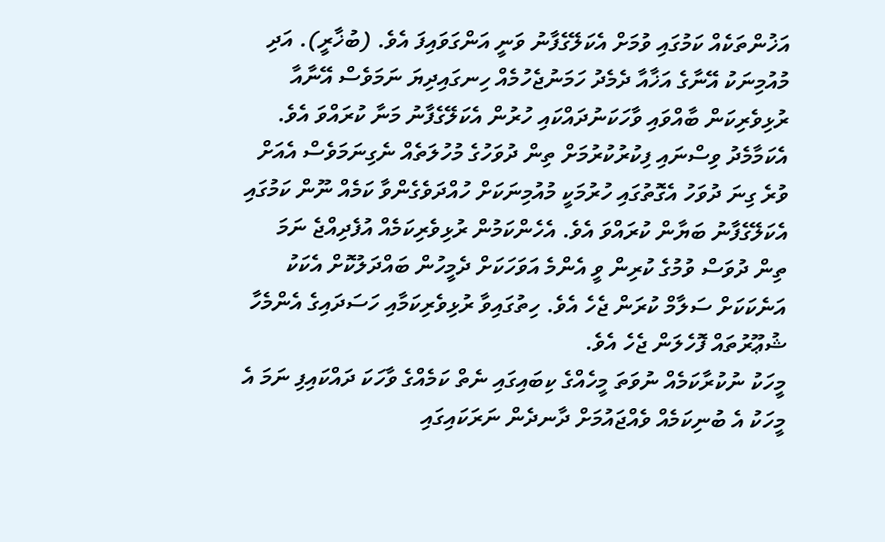އަޚުންތަކެއް ކަމުގައި ވުމަށް އެކަލޭގެފާނު ވަނީ އަންގަވައިފަ އެވެ. (ބުޚާރީ). އަދި މުއުމިނަކު އޭނާގެ އަޚާއާ ދެމެދު ހަމަނުޖެހުމެއް ހިނގައިދިޔަ ނަމަވެސް އޭނާއާ ރުޅިވެރިކަން ބާއްވައި ވާހަކަނުދައްކައި ހުރުން އެކަލޭގެފާނު މަނާ ކުރައްވަ އެވެ. އެކަމާމެދު ވިސްނައި ފިކުރުކުރުމަށް ތިން ދުވަހުގެ މުހުލަތެއް ނެގިނަމަވެސް އެއަށް ވުރެ ގިނަ ދުވަހު އެގޮތުގައި ހުރުމަކީ މުއުމިނަކަށް ހުއްދަވެގެންވާ ކަމެއް ނޫން ކަމުގައި އެކަލޭގެފާނު ބަޔާން ކުރައްވަ އެވެ. އެހެންކަމުން ރުޅިވެރިކަމެއް އުފެދިއްޖެ ނަމަ ތިން ދުވަސް ވުމުގެ ކުރިން ވީ އެންމެ އަވަހަކަށް ދެމީހުން ބައްދަލުކޮށް އެކަކު އަނެކަކަށް ސަލާމް ކުރަން ޖެހެ އެވެ. ހިތުގައިވާ ރުޅިވެރިކަމާއި ހަސަދައިގެ އެންމެހާ ޝުޢޫރުތައް ފޮހެލަން ޖެހެ އެވެ.
މީހަކު ނުކުރާކަމެއް ނުވަތަ މީހެއްގެ ކިބައިގައި ނެތް ކަމެއްގެ ވާހަކަ ދައްކައިފި ނަމަ އެ މީހަކު އެ ބުނިކަމެއް ވެއްޖައުމަށް ދާނދެން ނަރަކައިގައި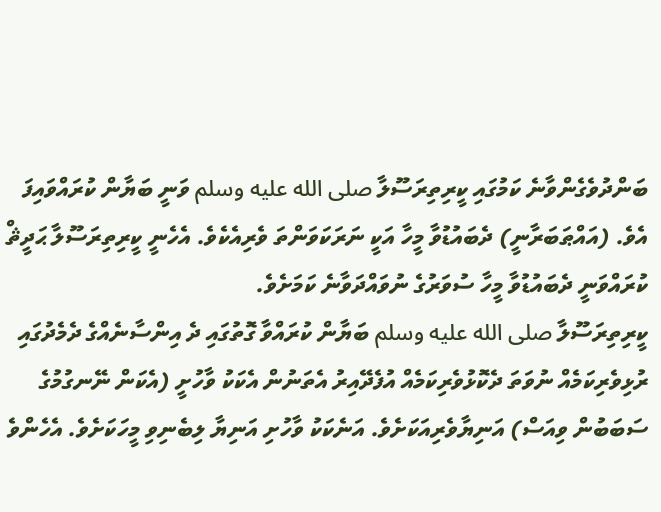ބަންދުވެގެންވާނެ ކަމުގައި ކީރިތިރަސޫލާ صلى الله عليه وسلم ވަނީ ބަޔާން ކުރައްވައިފަ އެވެ. (އައްޠަބަރާނީ) ދެބައުޑުވާ މީހާ އަކީ ނަރަކަވަންތަ ވެރިއެކެވެ. އެހެނީ ކީރިތިރަސޫލާ ޙަދީޘް ކުރައްވަނީ ދެބައުޑުވާ މީހާ ސުވަރުގެ ނުވައްދަވާނެ ކަމަށެވެ.
ކީރިތިރަސޫލާ صلى الله عليه وسلم ބަޔާން ކުރައްވާ ގޮތުގައި ދެ އިންސާނެއްގެ ދެމެދުގައި ރުޅިވެރިކަމެއް ނުވަތަ ދެކޮޅުވެރިކަމެއް އުފެދޭއިރު އެތަނުން އެކަކު ވާހުށީ (އެކަން ނޭނގުމުގެ ސަބަބުން ވިއަސް) އަނިޔާވެރިއަކަށެވެ. އަނެކަކު ވާހުށި އަނިޔާ ލިބެނިވި މީހަކަށެވެ. އެހެންވެ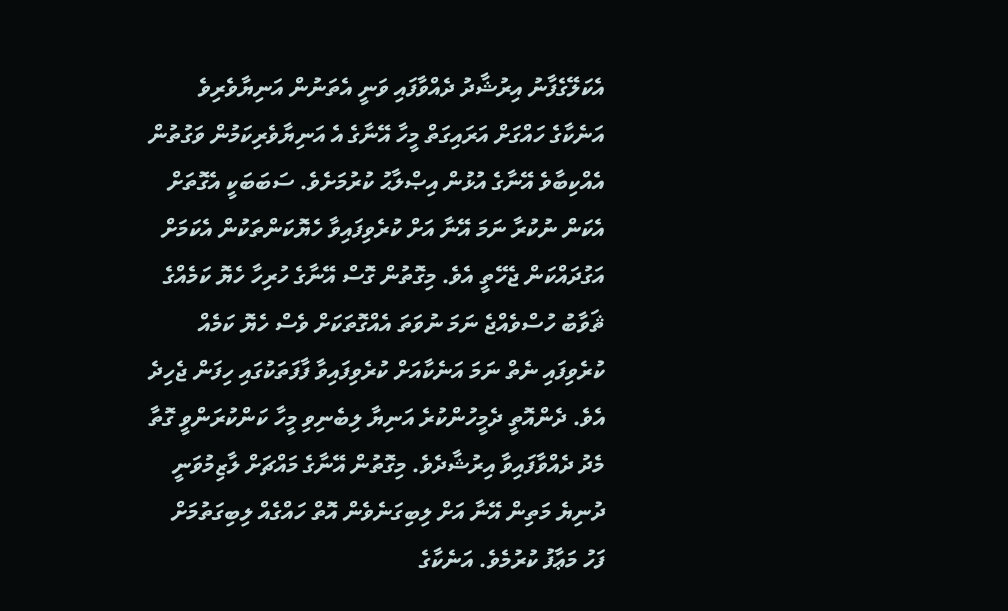އެކަލޭގެފާނު އިރުޝާދު ދެއްވާފައި ވަނީ އެތަނުން އަނިޔާވެރިވެ އަނެކާގެ ހައްގަށް އަރައިގަތް މީހާ އޭނާގެ އެ އަނިޔާވެރިކަމުން ވަގުތުން އެއްކިބާވެ އޭނާގެ އުޅުން އިޞްލާޙު ކުރުމަށެވެ. ސަބަބަކީ އެގޮތަށް އެކަން ނުކުރާ ނަމަ އޭނާ އަށް ކުރެވިފައިވާ ހެޔޮކަންތަކުން އެކަމަށް އަގުދައްކަން ޖެހޭތީ އެވެ. މިގޮތުން ގޮސް އޭނާގެ ހުރިހާ ހެޔޮ ކަމެއްގެ ޘަވާބު ހުސްވެއްޖެ ނަމަ ނުވަތަ އެއްގޮތަކަށް ވެސް ހެޔޮ ކަމެއް ކުރެވިފައި ނެތް ނަމަ އަނެކާއަށް ކުރެވިފައިވާ ފާފަތަކުގައި ހިފަން ޖެހިދެ އެވެ. ދެންއޮތީ ދެމީހުންކުރެ އަނިޔާ ލިބެނިވި މީހާ ކަންކުރަންވީ ގޮތާ މެދު ދެއްވާފައިވާ އިރުޝާދެވެ. މިގޮތުން އޭނާގެ މައްޗަށް ލާޒިމުވަނީ ދުނިޔެ މަތިން އޭނާ އަށް ލިބިގަނެވެން އޮތް ހައްގެއް ލިބިގަތުމަށް ފަހު މަޢާފު ކުރުމެވެ. އަނެކާގެ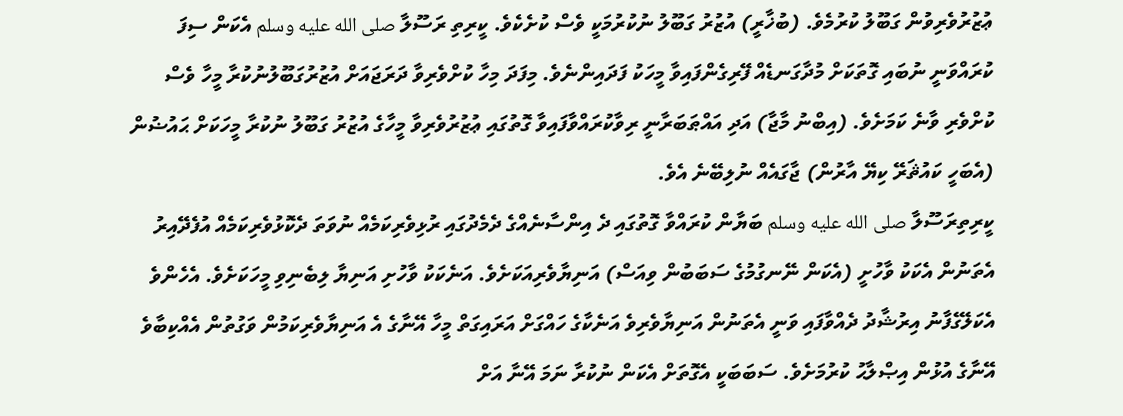ޢުޒުރުވެރިވުން ގަބޫލު ކުރުމެވެ. (ބުޚާރީ) އުޒުރު ގަބޫލު ނުކުރުމަކީ ވެސް ކުށެކެވެ. ކީރިތި ރަސޫލާ صلى الله عليه وسلم އެކަން ސިފަ ކުރައްވަނީ ނުބައި ގޮތަކަށް މުދާގަނޑެއް ފޭރިގެންފައިވާ މީހަކު ފަދައިންނެވެ. މިފަދަ މިހާ ކުށްވެރިވާ ދަރަޖައަށް އުޒުރުގަބޫލުނުކުރާ މީހާ ވެސް ކުށްވެރި ވާނެ ކަމަށެވެ. (އިބްނު މާޖާ) އަދި އައްޠަބަރާނީ ރިވާކުރައްވާފައިވާ ގޮތުގައި ޢުޒުރުވެރިވާ މީހާގެ އުޒުރު ގަބޫލު ނުކުރާ މީހަކަށް ޙައުޟުން (އެބަހީ ކައުޘަރޭ ކިޔޭ އާރުން) ޖާގައެއް ނުލިބޭނެ އެވެ.
ކީރިތިރަސޫލާ صلى الله عليه وسلم ބަޔާން ކުރައްވާ ގޮތުގައި ދެ އިންސާނެއްގެ ދެމެދުގައި ރުޅިވެރިކަމެއް ނުވަތަ ދެކޮޅުވެރިކަމެއް އުފެދޭއިރު އެތަނުން އެކަކު ވާހުށީ (އެކަން ނޭނގުމުގެ ސަބަބުން ވިއަސް) އަނިޔާވެރިއަކަށެވެ. އަނެކަކު ވާހުށި އަނިޔާ ލިބެނިވި މީހަކަށެވެ. އެހެންވެ އެކަލޭގެފާނު އިރުޝާދު ދެއްވާފައި ވަނީ އެތަނުން އަނިޔާވެރިވެ އަނެކާގެ ހައްގަށް އަރައިގަތް މީހާ އޭނާގެ އެ އަނިޔާވެރިކަމުން ވަގުތުން އެއްކިބާވެ އޭނާގެ އުޅުން އިޞްލާޙު ކުރުމަށެވެ. ސަބަބަކީ އެގޮތަށް އެކަން ނުކުރާ ނަމަ އޭނާ އަށް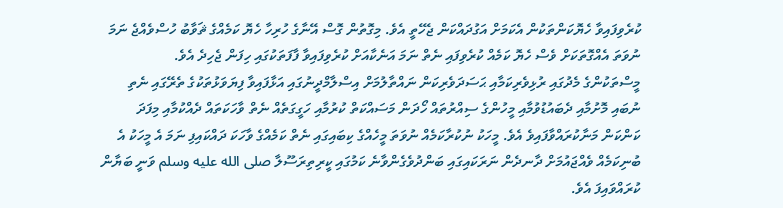ކުރެވިފައިވާ ހެޔޮކަންތަކުން އެކަމަށް އަގުދައްކަން ޖެހޭތީ އެވެ. މިގޮތުން ގޮސް އޭނާގެ ހުރިހާ ހެޔޮ ކަމެއްގެ ޘަވާބު ހުސްވެއްޖެ ނަމަ ނުވަތަ އެއްގޮތަކަށް ވެސް ހެޔޮ ކަމެއް ކުރެވިފައި ނެތް ނަމަ އަނެކާއަށް ކުރެވިފައިވާ ފާފަތަކުގައި ހިފަން ޖެހިދެ އެވެ.
މީސްތަކުންގެ މެދުގައި ރުޅިވެރިކަމާއި ޙަސަދަވެރިކަން ނައްތާލުމަށް އިސްލާމްދީނުގައި އަޅާފައިވާ ފިޔަވަޅުތަކުގެ ތެރޭގައި ނެތި ނުބައި މޮށުމާއި ދެބައުޑުވުމާއި މީހުންގެ ސިއްރުތައް ހޯދަން މަސައްކަތް ކުރުމާއި ހަގީގަތެއް ނެތް ވާހަކަތައް ދެއްކުމާއި މިފަދަ ކަންކަން މަނާކުރައްވާފައިވެ އެވެ. މީހަކު ނުކުރާކަމެއް ނުވަތަ މީހެއްގެ ކިބައިގައި ނެތް ކަމެއްގެ ވާހަކަ ދައްކައިފި ނަމަ އެ މީހަކު އެ ބުނިކަމެއް ވެއްޖައުމަށް ދާނދެން ނަރަކައިގައި ބަންދުވެގެންވާނެ ކަމުގައި ކީރިތިރަސޫލާ صلى الله عليه وسلم ވަނީ ބަޔާން ކުރައްވައިފަ އެވެ.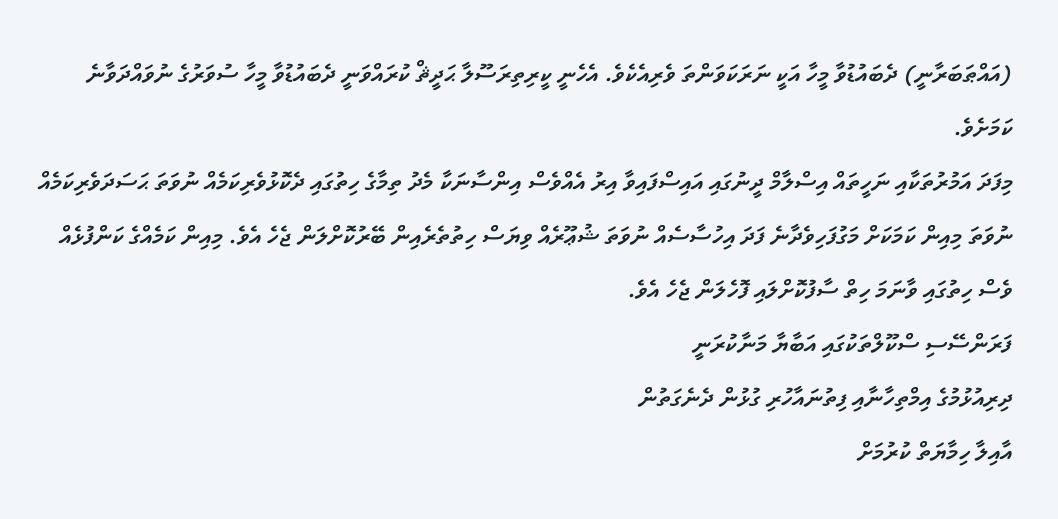(އައްޠަބަރާނީ) ދެބައުޑުވާ މީހާ އަކީ ނަރަކަވަންތަ ވެރިއެކެވެ. އެހެނީ ކީރިތިރަސޫލާ ޙަދީޘް ކުރައްވަނީ ދެބައުޑުވާ މީހާ ސުވަރުގެ ނުވައްދަވާނެ ކަމަށެވެ.
މިފަދަ އަމުރުތަކާއި ނަހީތައް އިސްލާމް ދީނުގައި އައިސްފައިވާ އިރު އެއްވެސް އިންސާނަކާ މެދު ތިމާގެ ހިތުގައި ދެކޮޅުވެރިކަމެއް ނުވަތަ ޙަސަދަވެރިކަމެއް ނުވަތަ މިއިން ކަމަކަށް މަގުފަހިވެދާނެ ފަދަ އިހުސާސެއް ނުވަތަ ޝުޢޫރެއް ވިޔަސް ހިތުތެރެއިން ބޭރުކޮށްލަން ޖެހެ އެވެ. މިއިން ކަމެއްގެ ކަންފުޅެއް ވެސް ހިތުގައި ވާނަމަ ހިތް ސާފުކޮށްލައި ފޮހެލަން ޖެހެ އެވެ.
ފަރަންސޭސި ސްކޫލްތަކުގައި އަބާޔާ މަނާކުރަނީ
ދިރިއުޅުމުގެ އިމްތިހާނާއި ފިތުނައާހުރި ގުޅުން ދެނެގަތުން
އާއިލާ ހިމާޔަތް ކުރުމަށް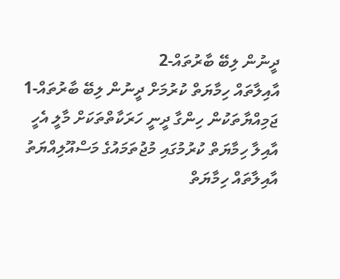ދީނުން ލިބޭ ބާރުތައް-2
އާއިލާތައް ހިމާޔަތް ކުރުމަށް ދީނުން ލިބޭ ބާރުތައް-1
ޖަމިއްޔާތަކުން ހިންގާ ދީނީ ހަރަކާތްތަކަށް މާލީ އެހީ
އާއިލާ ހިމާޔަތް ކުރުމުގައި މުޖުތަމައުގެ މަސްއޫލިއްޔަތު
އާއިލާތައް ހިމާޔަތް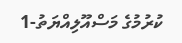ކުރުމުގެ މަސްއޫލިއްޔަތު-1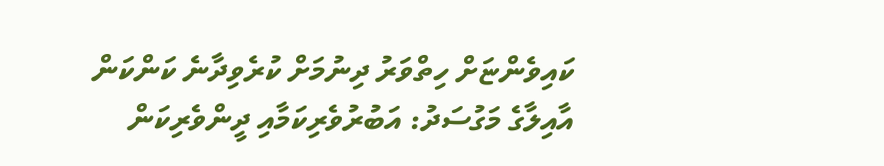ކައިވެންޏަށް ހިތްވަރު ދިނުމަށް ކުރެވިދާނެ ކަންކަން
އާއިލާގެ މަގުސަދު: އަބުރުވެރިކަމާއި ދީންވެރިކަން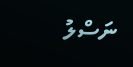ނަސްލު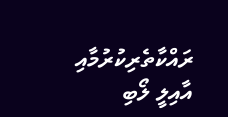ރައްކާތެރިކުރުމާއި އާއިލީ ލޯބި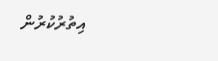އިތުރުކުރުން